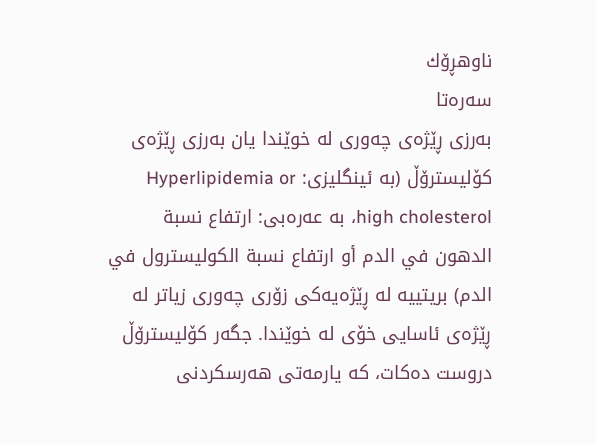ناوهڕۆك
سەرەتا
بەرزی ڕێژەی چەوری لە خوێندا یان بەرزی ڕێژەی کۆلیسترۆڵ (بە ئینگلیزی: Hyperlipidemia or high cholesterol، بە عەرەبی: ارتفاع نسبة الدهون في الدم أو ارتفاع نسبة الكوليسترول في الدم) بریتییە لە ڕێژەیەکی زۆری چەوری زیاتر لە ڕێژەی ئاسایی خۆی لە خوێندا. جگەر کۆلیسترۆڵ دروست دەکات، کە یارمەتی هەرسکردنی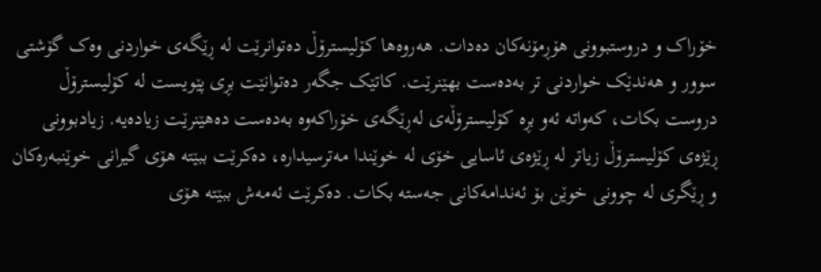خۆراک و دروستبوونی هۆڕمۆنەکان دەدات. هەروەها کۆلیسترۆڵ دەتوانرێت لە ڕێگەی خواردنی وەک گۆشتی سوور و هەندێک خواردنی تر بەدەست بهێنرێت. کاتێک جگەر دەتوانێت بڕی پێویست لە کۆلیسترۆڵ دروست بکات، کەواتە ئەو بڕە کۆلیسترۆڵەی لەڕێگەی خۆراکەوە بەدەست دەهێنرێت زیادەیە. زیادبوونی ڕێژەی کۆلیسترۆڵ زیاتر لە ڕێژەی ئاسایی خۆی لە خوێندا مەترسیدارە، دەکرێت ببێتە هۆی گیرانی خوێنبەرەکان و ڕێگری لە چوونی خوێن بۆ ئەندامەکانی جەستە بکات. دەکرێت ئەمەش ببێتە هۆی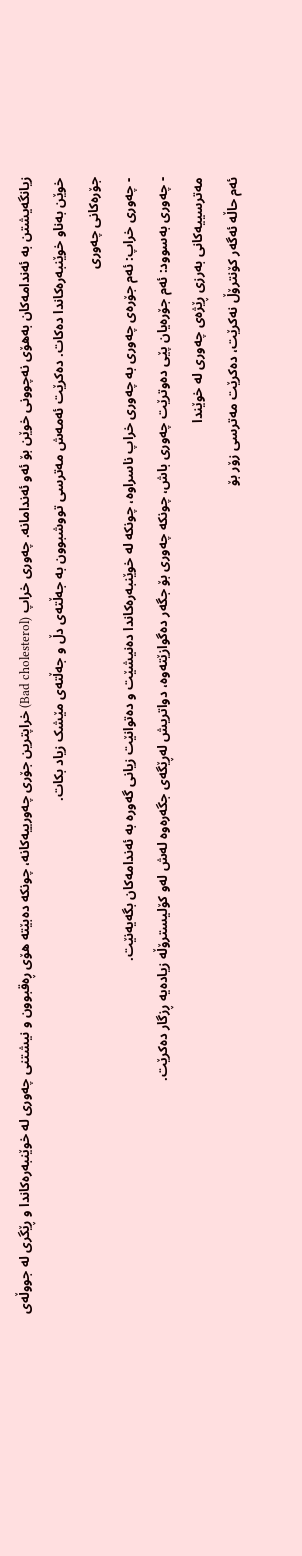زیانگەیشتن بە ئەندامەکان بەهۆی نەچوونی خوێن بۆ ئەو ئەندامانە. چەوری خراپ (Bad cholesterol) خراپترین جۆری چەورییەکانە، چونکە دەبێتە هۆی ڕەقبوون و نیشتنی چەوری لە خوێنبەرەکاندا و ڕێگری لە جووڵەی خوێن بەناو خوێنبەرەکاندا دەکات. دەکرێت ئەمەش مەترسی تووشبوون بە جەڵتەی دڵ و جەڵتەی مێشک زیاد بکات.
جۆرەکانی چەوری
- چەوری خراپ: ئەم جۆرەی چەوری بە چەوری خراپ ناسراوە، چونکە لە خوێنبەرەکاندا دەنیشێت و دەتوانێت زیانی گەورە بە ئەندامەکان بگەیەنێت.
- چەوری بەسوود: ئەم جۆرەیان پێی دەوترێت چەوری باش، چونکە چەوری بۆ جگەر دەگوازێتەوە، دواتریش لەڕێگەی جگەرەوە لەش لەو کۆلیسترۆڵە زیادەیە ڕزگار دەکرێت.
مەترسییەکانی بەرزی ڕێژەی چەوری لە خوێندا
ئەم حاڵە ئەگەر کۆنترۆڵ نەکرێت، دەکرێت مەترسی زۆر بۆ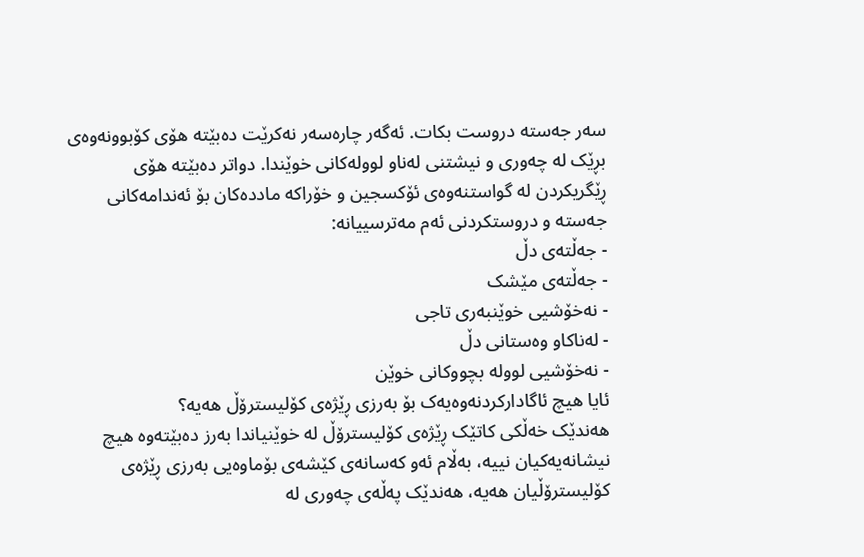سەر جەستە دروست بکات. ئەگەر چارەسەر نەکرێت دەبێتە هۆی کۆبوونەوەی بڕێک لە چەوری و نیشتنی لەناو لوولەکانی خوێندا. دواتر دەبێتە هۆی ڕێگریکردن لە گواستنەوەی ئۆکسجین و خۆراکە ماددەکان بۆ ئەندامەکانی جەستە و دروستکردنی ئەم مەترسییانە:
- جەڵتەی دڵ
- جەڵتەی مێشک
- نەخۆشیی خوێنبەری تاجی
- لەناکاو وەستانی دڵ
- نەخۆشیی لوولە بچووکانی خوێن
ئایا هیچ ئاگادارکردنەوەیەک بۆ بەرزی ڕێژەی کۆلیسترۆڵ هەیە؟
هەندێک خەڵکی کاتێک ڕێژەی کۆلیسترۆڵ لە خوێنیاندا بەرز دەبێتەوە هیچ نیشانەیەکیان نییە، بەڵام ئەو کەسانەی کێشەی بۆماوەیی بەرزی ڕێژەی کۆلیسترۆڵیان هەیە، هەندێک پەڵەی چەوری لە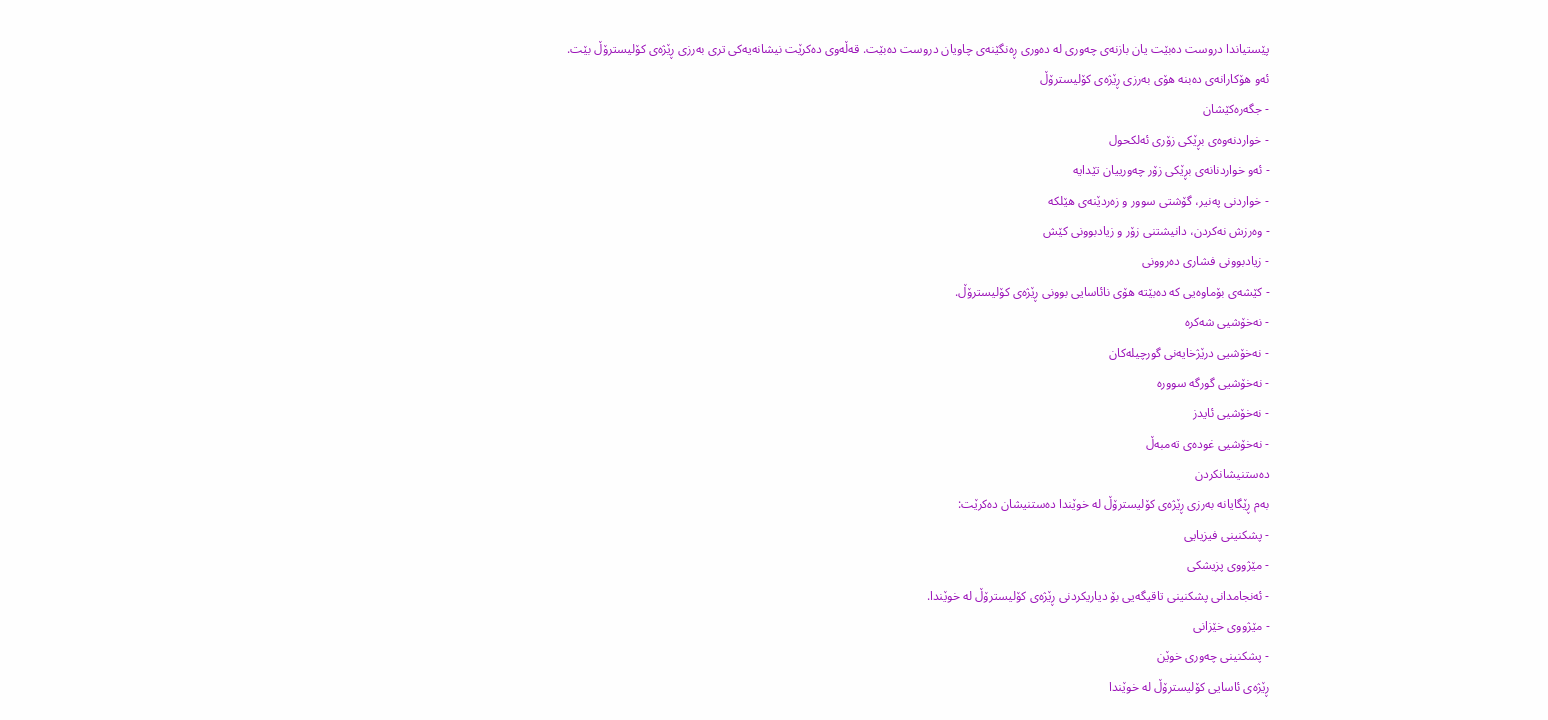پێستیاندا دروست دەبێت یان بازنەی چەوری لە دەوری ڕەنگێنەی چاویان دروست دەبێت. قەڵەوی دەکرێت نیشانەیەکی تری بەرزی ڕێژەی کۆلیسترۆڵ بێت.
ئەو هۆکارانەی دەبنە هۆی بەرزی ڕێژەی کۆلیسترۆڵ
- جگەرەکێشان
- خواردنەوەی بڕێکی زۆری ئەلکحول
- ئەو خواردنانەی بڕێکی زۆر چەورییان تێدایە
- خواردنی پەنیر، گۆشتی سوور و زەردێنەی هێلکە
- وەرزش نەکردن، دانیشتنی زۆر و زیادبوونی کێش
- زیادبوونی فشاری دەروونی
- کێشەی بۆماوەیی کە دەبێتە هۆی نائاسایی بوونی ڕێژەی کۆلیسترۆڵ.
- نەخۆشیی شەکرە
- نەخۆشیی درێژخایەنی گورچیلەکان
- نەخۆشیی گورگە سوورە
- نەخۆشیی ئایدز
- نەخۆشیی غودەی تەمبەڵ
دەستنیشانکردن
بەم ڕێگایانە بەرزی ڕێژەی کۆلیسترۆڵ لە خوێندا دەستنیشان دەکرێت:
- پشکنینی فیزیایی
- مێژووی پزیشکی
- ئەنجامدانی پشکنینی تاقیگەیی بۆ دیاریکردنی ڕێژەی کۆلیسترۆڵ لە خوێندا.
- مێژووی خێزانی
- پشکنینی چەوری خوێن
ڕێژەی ئاسایی کۆلیسترۆڵ لە خوێندا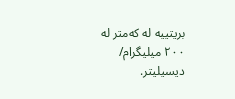بریتییە لە کەمتر لە ٢٠٠ میلیگرام/ دیسیلیتر.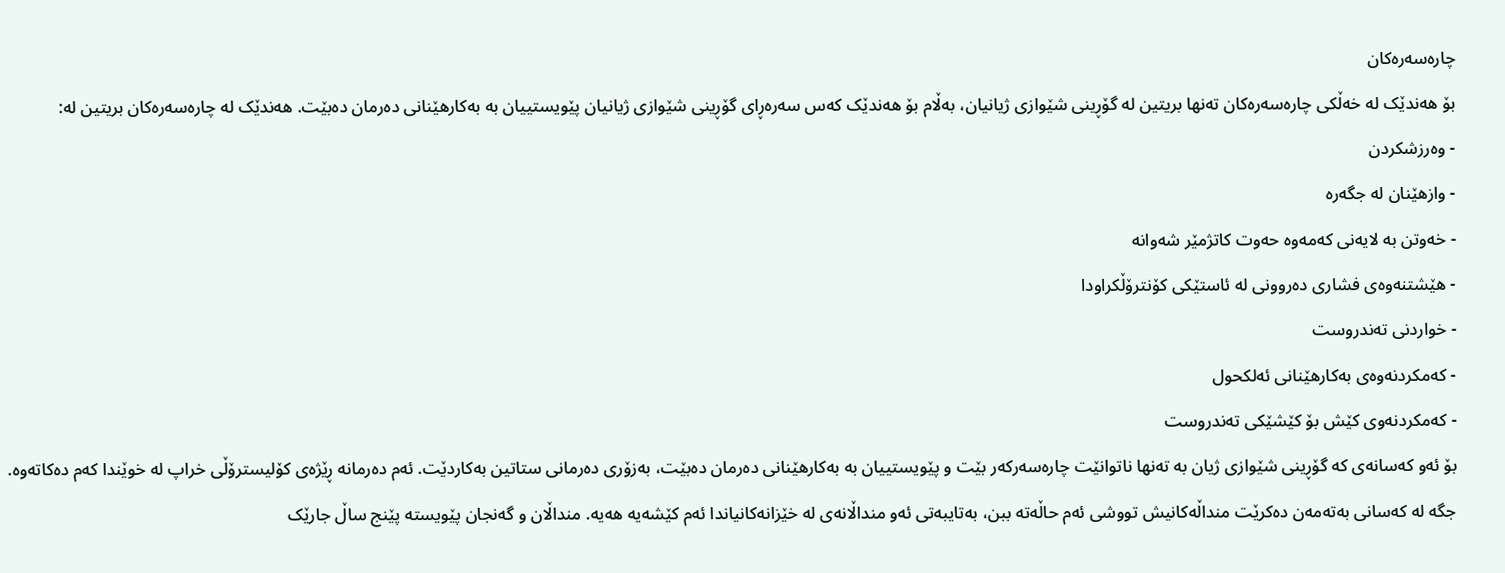چارەسەرەکان
بۆ هەندێک لە خەڵکی چارەسەرەکان تەنها بریتین لە گۆڕینی شێوازی ژیانیان، بەڵام بۆ هەندێک کەس سەرەڕای گۆڕینی شێوازی ژیانیان پێویستییان بە بەکارهێنانی دەرمان دەبێت. هەندێک لە چارەسەرەکان بریتین لە:
- وەرزشکردن
- وازهێنان لە جگەرە
- خەوتن بە لایەنی کەمەوە حەوت کاتژمێر شەوانە
- هێشتنەوەی فشاری دەروونی لە ئاستێکی کۆنترۆڵکراودا
- خواردنی تەندروست
- کەمکردنەوەی بەکارهێنانی ئەلکحول
- کەمکردنەوی کێش بۆ کێشێکی تەندروست
بۆ ئەو کەسانەی کە گۆڕینی شێوازی ژیان بە تەنها ناتوانێت چارەسەرکەر بێت و پێویستییان بە بەکارهێنانی دەرمان دەبێت، بەزۆری دەرمانی ستاتین بەکاردێت. ئەم دەرمانە ڕێژەی کۆلیسترۆڵی خراپ لە خوێندا کەم دەکاتەوە.
جگە لە کەسانی بەتەمەن دەکرێت منداڵەکانیش تووشی ئەم حاڵەتە ببن، بەتایبەتی ئەو منداڵانەی لە خێزانەکانیاندا ئەم کێشەیە هەیە. منداڵان و گەنجان پێویستە پێنج ساڵ جارێک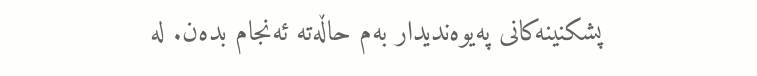پشکنینەکانی پەیوەندیدار بەم حاڵەتە ئەنجام بدەن. لە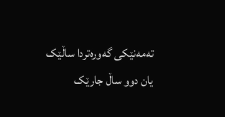تەمەنێکی گەورەتردا ساڵێک یان دوو ساڵ جارێک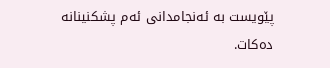پێویست بە ئەنجامدانی ئەم پشکنینانە دەکات.